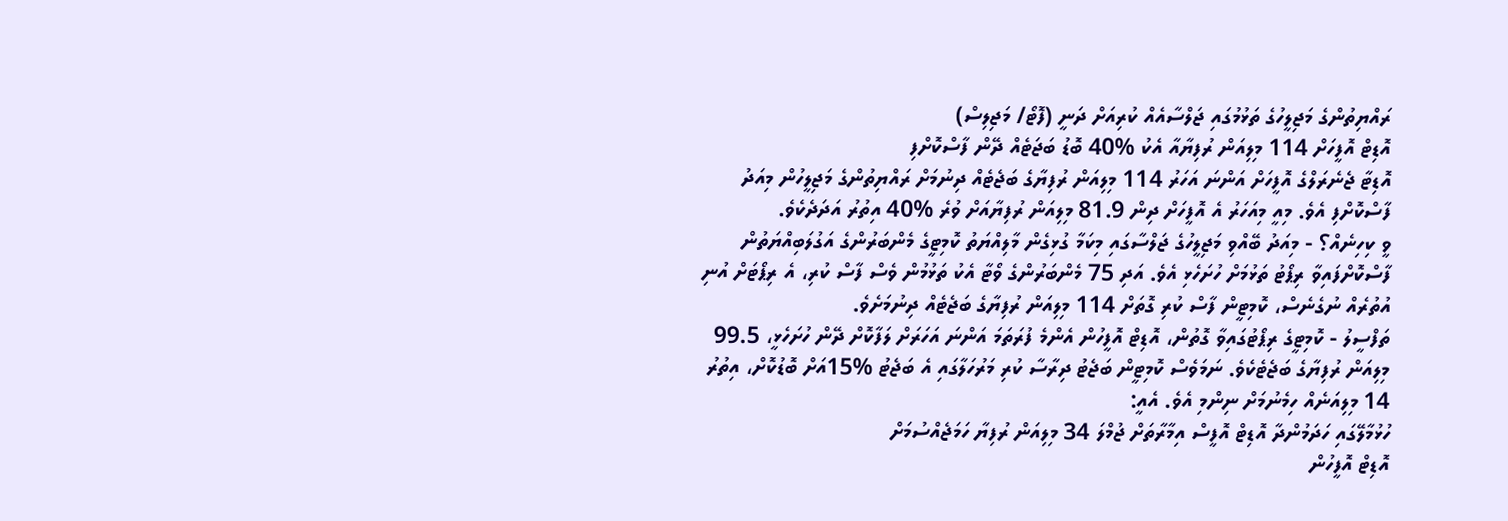ރައްޔިތުންގެ މަޖިލީހުގެ ތަޅުމުގައި ޖަލްސާއެއް ކުރިއަށް ދަނީ (ފޮޓޯ/ މަޖިލިސް)
އޮޑިޓް އޮފީހަށް 114 މިލިއަން ރުފިޔާއާ އެކު %40 ބޮޑު ބަޖަޓެއް ދޭން ފާސްކޮށްފި
އޮޑިޓާ ޖެނެރަލްގެ އޮފީހަށް އަންނަ އަހަރު 114 މިލިއަން ރުފިޔާގެ ބަޖެޓެއް ދިނުމަށް ރައްޔިތުންގެ މަޖިލީހުން މިއަދު ފާސްކޮށްފި އެވެ. މިއީ މިއަހަރު އެ އޮފީހަށް ދިން 81.9 މިލިއަން ރުފިޔާއަށް ވުރެ %40 އިތުރު އަދަދެކެވެ.
ވީ ކިހިނެއް؟ - މިއަދު ބޭއްވި މަޖިލީހުގެ ޖަލްސާގައި މިކަމާ ގުޅިގެން މާލިއްޔަތު ކޮމިޓީގެ މެންބަރުންގެ އަގުލަބިއްޔަތުން ފާސްކޮށްފައިވާ ރިޕޯޓު ތަޅުމަށް ހުށަހެޅި އެވެ. އަދި 75 މެންބަރުންގެ ވޯޓާ އެކު ތަޅުމުން ވެސް ފާސް ކުރި، އެ ރިޕޯޓަށް އުނި އުތުރެއް ނުގެނެސް، ކޮމިޓީން ފާސް ކުރި ގޮތަށް 114 މިލިއަން ރުފިޔާގެ ބަޖެޓެއް ދިނުމަށެވެ.
ތަފްސީލު - ކޮމިޓީގެ ރިޕޯޓުގައިވާ ގޮތުން، އޮޑިޓް އޮފީހުން އެންމެ ފުރަތަމަ އަންނަ އަހަރަށް ލަފާކޮށް ދޭން ހުށަހެޅީ، 99.5 މިލިއަން ރުފިޔާގެ ބަޖެޓެކެވެ. ނަމަވެސް ކޮމިޓީން ބަޖެޓު ދިރާސާ ކުރި މަރުހަލާގައި އެ ބަޖެޓު %15އަށް ބޮޑުކޮށް، އިތުރު 14 މިލިއަނެއް ހިމެނުމަށް ނިންމި އެވެ. އެއީ:
ހުޅުމާލޭގައި ހަދަމުންދާ އޮޑިޓް އޮފީސް އިމާރާތަށް ޖުމްލަ 34 މިލިއަން ރުފިޔާ ހަމަޖެއްސުމަށް
އޮޑިޓް އޮފީހުން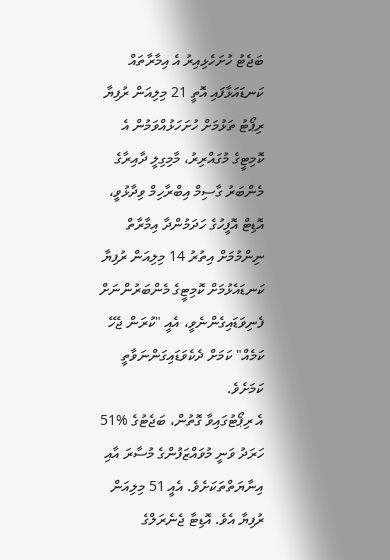ބަޖެޓު ހުށަހެޅިއިރު އެ އިމާރާތައް ކަނޑައަޅާފައި އޮތީ 21 މިލިއަން ރުފިޔާ
ރިޕޯޓު ތަޅުމަށް ހުށަހަޅުއްވަމުން އެ ކޮމިޓީގެ މުގައްރިރު، މާމިގިލީ ދާއިރާގެ މެންބަރު ގާސިމް އިބްރާހިމް ވިދާޅުވީ، އޮޑިޓް އޮފީހުގެ ހަދަމުންދާ އިމާރާތް ނިންމުމަށް އިތުރު 14 މިލިއަން ރުފިޔާ ކަނޑައެޅުމަށް ކޮމިޓީގެ މެންބަރުންނަށް ފެނިވަޑައިގެންނެވީ، އެއީ "ކުރަން ޖެހޭ ކަމެއް" ކަމަށް ދެކެވަޑައިގަންނަވާތީ ކަމަށެވެ.
އެ ރިޕޯޓުގައިވާ ގޮތުން، ބަޖެޓުގެ %51 ހަރަދު ވަނީ މުވައްޒަފުންގެ މުސާރަ އާއި އިނާޔަތްތަކަށެވެ. އެއީ 51 މިލިއަން ރުފިޔާ އެވެ. އޮޑިޓާ ޖެނެރަލްގެ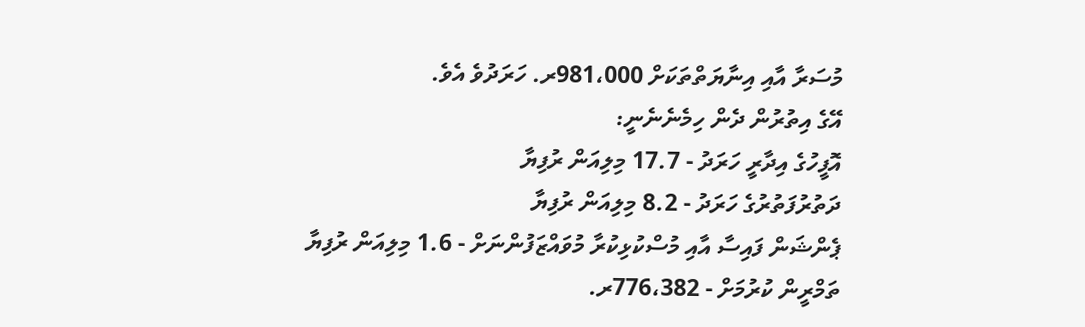މުސަރާ އާއި އިނާޔަތްތަކަށް 981،000ރ. ހަރަދުވެ އެވެ.
އޭގެ އިތުރުން ދެން ހިމެނެނެނީ:
އޮފީހުގެ އިދާރީ ހަރަދު - 17.7 މިލިއަން ރުފިޔާ
ދަތުރުފަތުރުގެ ހަރަދު - 8.2 މިލިއަން ރުފިޔާ
ޕެންޝަން ފައިސާ އާއި މުސްކުޅިކުރާ މުވައްޒަފުންނަށް - 1.6 މިލިއަން ރުފިޔާ
ތަމްރީން ކުރުމަށް - 776،382ރ.